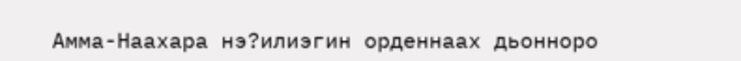Амма-Наахара нэ?илиэгин орденнаах дьонноро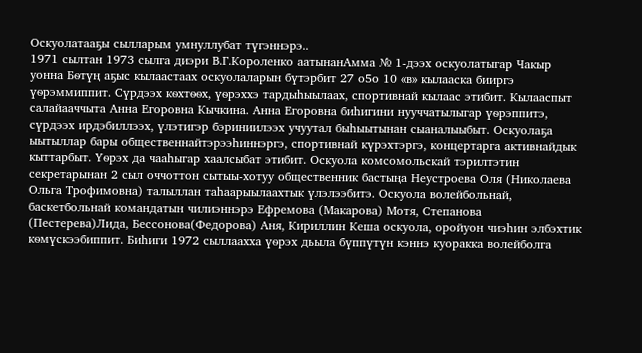Оскуолатааҕы сылларым умнуллубат түгэннэрэ..
1971 сылтан 1973 сылга диэри В.Г.Короленко аатынанАмма № 1-дээх оскуолатыгар Чакыр уонна Бѳтүң аҕыс кылаастаах оскуолаларын бүтэрбит 27 о5о 10 «в» кылааска бииргэ үѳрэммиппит. Сүрдээх кѳхтѳѳх, үѳрэххэ тардыһыылаах, спортивнай кылаас этибит. Кылааспыт салайааччыта Анна Егоровна Кычкина. Анна Егоровна биһигини нууччатылыгар үѳрэппитэ, сүрдээх ирдэбиллээх, үлэтигэр бэриниилээх учуутал быһыытынан сыаналыыбыт. Оскуолаҕа ыытыллар бары общественнайтэрээһиннэргэ, спортивнай күрэхтэргэ, концертарга активнайдык кыттарбыт. Үѳрэх да чааһыгар хаалсыбат этибит. Оскуола комсомольскай тэрилтэтин секретарынан 2 сыл оччоттон сытыы-хотуу общественник бастыңа Неустроева Оля (Николаева Ольга Трофимовна) талыллан таһаарыылаахтык үлэлээбитэ. Оскуола волейбольнай, баскетбольнай командатын чилиэннэрэ Ефремова (Макарова) Мотя, Степанова (Пестерева)Лида, Бессонова(Федорова) Аня, Кириллин Кеша оскуола, оройуон чиэһин элбэхтик кѳмүскээбиппит. Биһиги 1972 сыллаахха үѳрэх дьыла бүппүтүн кэннэ куоракка волейболга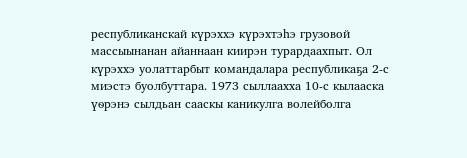республиканскай күрэххэ күрэхтэһэ грузовой массыынанан айаннаан киирэн турардаахпыт. Ол күрэххэ уолаттарбыт командалара республикаҕа 2-с миэстэ буолбуттара. 1973 сыллаахха 10-с кылааска үѳрэнэ сылдьан сааскы каникулга волейболга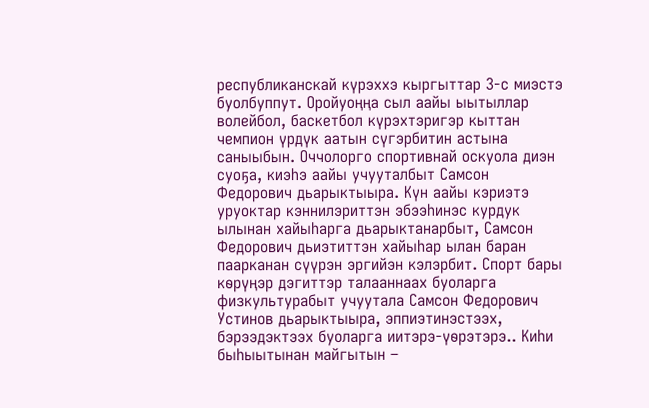республиканскай күрэххэ кыргыттар 3-с миэстэ буолбуппут. Оройуоңңа сыл аайы ыытыллар волейбол, баскетбол күрэхтэригэр кыттан чемпион үрдүк аатын сүгэрбитин астына саныыбын. Оччолорго спортивнай оскуола диэн суоҕа, киэһэ аайы учууталбыт Самсон Федорович дьарыктыыра. Күн аайы кэриэтэ уруоктар кэннилэриттэн эбээһинэс курдук ылынан хайыһарга дьарыктанарбыт, Самсон Федорович дьиэтиттэн хайыһар ылан баран паарканан сүүрэн эргийэн кэлэрбит. Спорт бары кѳрүңэр дэгиттэр талааннаах буоларга физкультурабыт учуутала Самсон Федорович Устинов дьарыктыыра, эппиэтинэстээх, бэрээдэктээх буоларга иитэрэ-үѳрэтэрэ.. Киһи быһыытынан майгытын –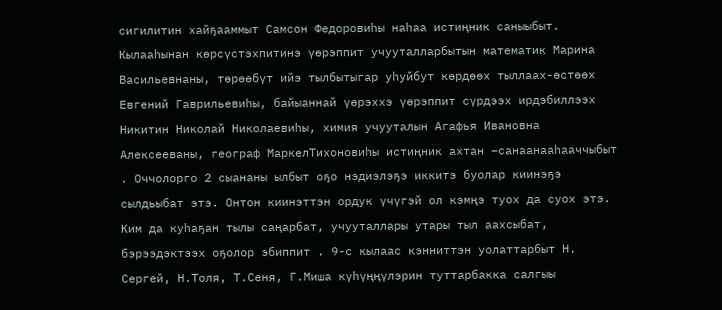сигилитин хайҕааммыт Самсон Федоровиһы наһаа истиңник саныыбыт. Кылааһынан кѳрсүстэхпитинэ үѳрэппит учууталларбытын математик Марина Васильевнаны, тѳрѳѳбүт ийэ тылбытыгар уһуйбут кѳрдѳѳх тыллаах-ѳстѳѳх Евгений Гаврильевиһы, байыаннай үѳрэххэ үѳрэппит сүрдээх ирдэбиллээх Никитин Николай Николаевиһы, химия учууталын Агафья Ивановна Алексееваны, географ МаркелТихоновиһы истиңник ахтан –санаанааһааччыбыт . Оччолорго 2 сыананы ылбыт оҕо нэдиэлэҕэ иккитэ буолар киинэҕэ сылдьыбат этэ. Онтон киинэттэн ордук үчүгэй ол кэмңэ туох да суох этэ. Ким да куһаҕан тылы саңарбат, учууталлары утары тыл аахсыбат, бэрээдэктээх оҕолор эбиппит . 9-с кылаас кэнниттэн уолаттарбыт Н. Сергей, Н.Толя, Т.Сеня, Г.Миша күһүңңүлэрин туттарбакка салгыы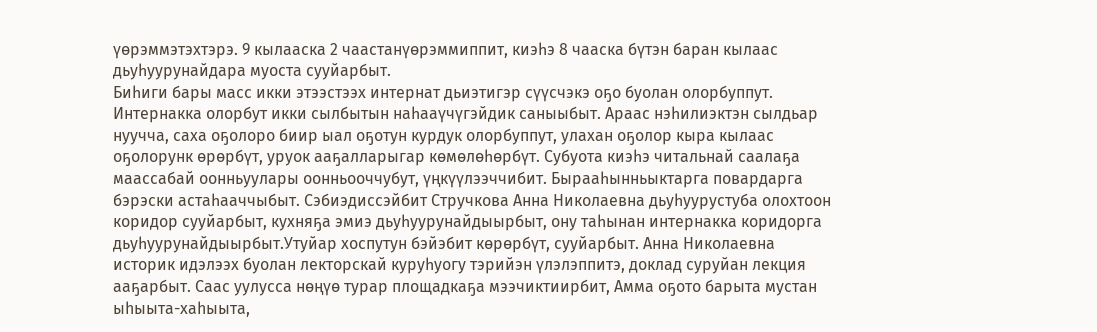үѳрэммэтэхтэрэ. 9 кылааска 2 чаастанүѳрэммиппит, киэһэ 8 чааска бүтэн баран кылаас дьуһуурунайдара муоста сууйарбыт.
Биһиги бары масс икки этээстээх интернат дьиэтигэр сүүсчэкэ оҕо буолан олорбуппут. Интернакка олорбут икки сылбытын наһааүчүгэйдик саныыбыт. Араас нэһилиэктэн сылдьар нуучча, саха оҕолоро биир ыал оҕотун курдук олорбуппут, улахан оҕолор кыра кылаас оҕолорунк ѳрѳрбүт, уруок ааҕалларыгар кѳмѳлѳһѳрбүт. Субуота киэһэ читальнай саалаҕа маассабай оонньуулары оонньооччубут, үңкүүлээччибит. Бырааһынньыктарга повардарга бэрэски астаһааччыбыт. Сэбиэдиссэйбит Стручкова Анна Николаевна дьуһуурустуба олохтоон коридор сууйарбыт, кухняҕа эмиэ дьуһуурунайдыырбыт, ону таһынан интернакка коридорга дьуһуурунайдыырбыт.Утуйар хоспутун бэйэбит кѳрѳрбүт, сууйарбыт. Анна Николаевна историк идэлээх буолан лекторскай куруһуогу тэрийэн үлэлэппитэ, доклад суруйан лекция ааҕарбыт. Саас уулусса нѳңүѳ турар площадкаҕа мээчиктиирбит, Амма оҕото барыта мустан ыhыыта-хаhыыта,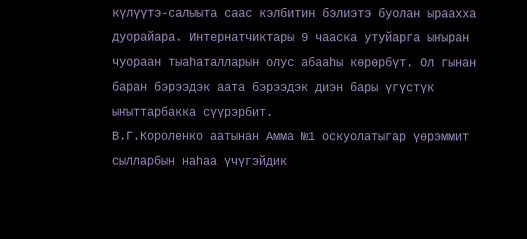күлүүтэ-салыыта саас кэлбитин бэлиэтэ буолан ыраахха дуорайара. Интернатчиктары 9 чааска утуйарга ыҥыран чуораан тыаhаталларын олус абааhы көрөрбүт. Ол гынан баран бэрээдэк аата бэрээдэк диэн бары үгүстүк ыҥыттарбакка сүүрэрбит.
В.Г.Короленко аатынан Амма №1 оскуолатыгар үөрэммит сылларбын наhаа үчүгэйдик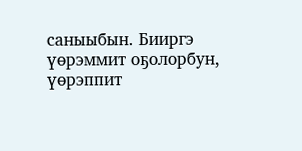саныыбын. Бииргэ үөрэммит оҕолорбун, үөрэппит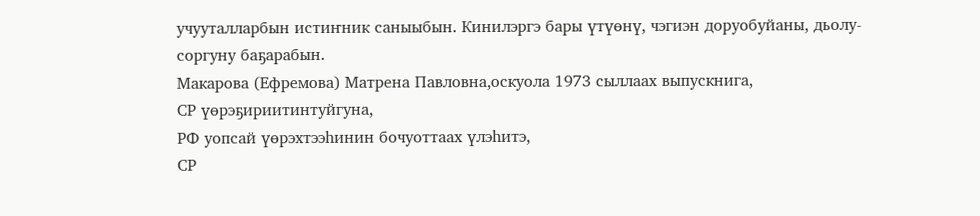учууталларбын истиҥник саныыбын. Кинилэргэ бары үтүөнү, чэгиэн доруобуйаны, дьолу-соргуну баҕарабын.
Макарова (Ефремова) Матрена Павловна,оскуола 1973 сыллаах выпускнига,
СР үөрэҕириитинтуйгуна,
РФ уопсай үөрэхтээhинин бочуоттаах үлэhитэ,
СР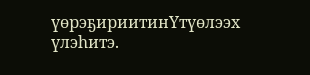үөрэҕириитинYтүөлээх үлэhитэ.